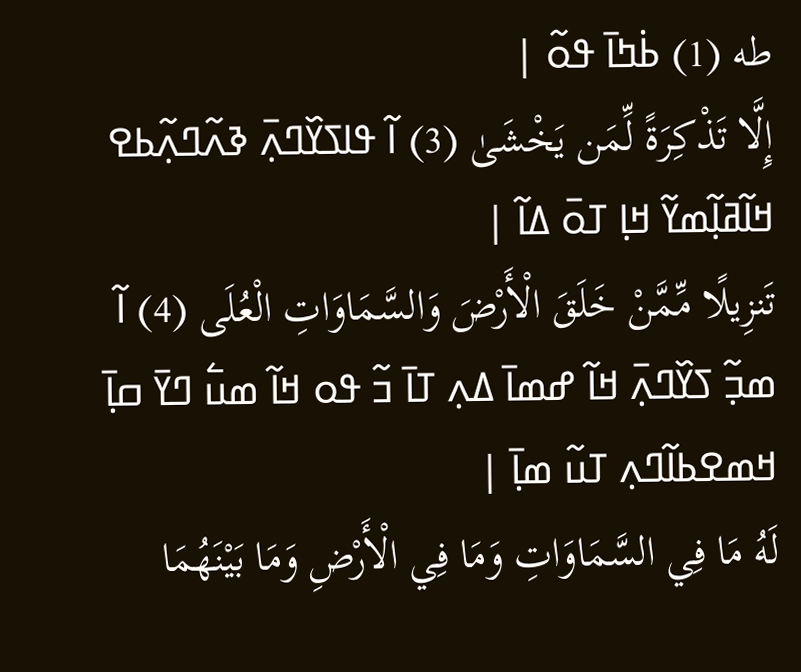طه (1) ߕ߭ߤߊ߫ ߟߋ߬ |
إِلَّا تَذْكِرَةً لِّمَن يَخْشَىٰ (3) ߊ߬ ߟߊߖߌ߰ߣߍ߲߫ ߢߍ߬ߣߍ߲߬ߕߐ ߞߊ߬ߥߊ߲߬ߘߌ߬ ߞߊ߲ ߠߋ߫ ߡߊ߬ |
تَنزِيلًا مِّمَّنْ خَلَقَ الْأَرْضَ وَالسَّمَاوَاتِ الْعُلَى (4) ߊ߬ ߘߏ߲߬ ߖߌ߰ߣߍ߲߫ ߞߊ߬ ߝߘߊ߫ ߡߍ߲ ߠߊ߫ ߏ߬ ߟߋ ߞߊ߬ ߘߎ߱ ߣߌ߫ ߛߊ߲߫ ߞߘߐߕߊ߬ߣߍ߲ ߠߎ߬ ߘߊ߲߫ |
لَهُ مَا فِي السَّمَاوَاتِ وَمَا فِي الْأَرْضِ وَمَا بَيْنَهُمَا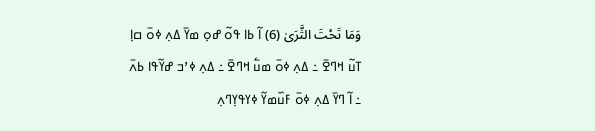وَمَا تَحْتَ الثَّرَىٰ (6) ߊ߬ ߕߊ ߟߋ߬ ߝߋ߲ ߘߌ߫ ߡߍ߲ ߦߋ߫ ߛߊ߲ ߠߎ߬ ߞߣߐ߫ ߸ ߡߍ߲ ߦߋ߫ ߘߎ߱ ߞߣߐ߫ ߸ ߡߍ߲ ߦߴߏ ߝߌ߬ߟߊ ߕߍ߫ ߸ ߊ߬ ߣߌ߫ ߡߍ߲ ߦߋ߫ ߓߎ߰ߘߌ߬ ߦߌߟߌ߲ߣߍ߲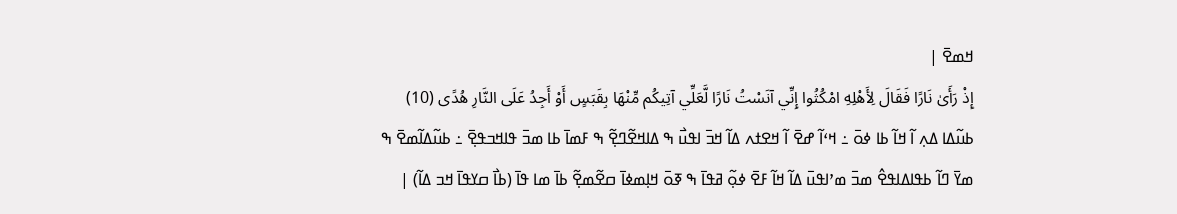ߞߘߐ߫ |
إِذْ رَأَىٰ نَارًا فَقَالَ لِأَهْلِهِ امْكُثُوا إِنِّي آنَسْتُ نَارًا لَّعَلِّي آتِيكُم مِّنْهَا بِقَبَسٍ أَوْ أَجِدُ عَلَى النَّارِ هُدًى (10) ߕߎ߬ߡߊ ߡߍ߲ ߊ߬ ߞߊ߬ ߕߊ ߦߋ߫ ߸ ߞߵߊ߬ ߝߐ߫ ߊ߬ ߞߐߙߍ ߡߊ߬ ߞߏ߫ ߊߟߎ߯ ߒ ߡߊߞߐ߬ߣߐ߲߬ ߒ ߓߘߊ߫ ߕߊ ߘߏ߫ ߟߊߞߏߟߐ߲߫ ߸ ߕߎ߬ߡߊ߬ߘߐ߫ ߒ ߘߌ߫ ߣߊ߬ ߕߟߊߡߊߟߐ߮ ߘߏ߫ ߘߴߊߟߎ߫ ߡߊ߬ ߞߊ߬ ߓߐ߫ ߦߋ߲߬ ߥߟߊ߫ ߒ ߧߋ߫ ߞߊ߲ߘߦߊ߫ ߛߐ߬ߘߐ߲߬ ߕߊ߫ ߘߊ ߟߊ߫ (ߕߊ߯ ߛߌߟߊ߫ ߞߏ ߡߊ߬) |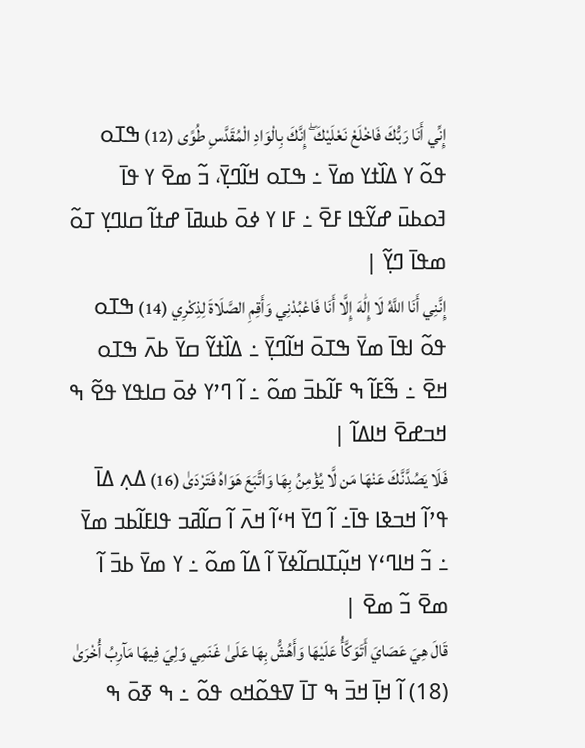إِنِّي أَنَا رَبُّكَ فَاخْلَعْ نَعْلَيْكَ ۖ إِنَّكَ بِالْوَادِ الْمُقَدَّسِ طُوًى (12) ߒߠߋ ߟߋ߬ ߌ ߡߊ߰ߙߌ ߘߌ߫ ߸ ߒߠߋ ߞߊ߬ߣߌ߲߫، ߏ߬ ߘߐ߫ ߌ ߟߊ߫ ߔߋߕߎ߫ ߝߌ߬ߟߊ ߓߐ߫ ߸ ߓߊ ߌ ߦߋ߫ ߕߎߥߊ߫ ߝߙߊ߬ ߛߊߣߌ߲ ߠߋ߬ ߘߟߊ߫ ߣߌ߲߬ |
إِنَّنِي أَنَا اللَّهُ لَا إِلَٰهَ إِلَّا أَنَا فَاعْبُدْنِي وَأَقِمِ الصَّلَاةَ لِذِكْرِي (14) ߒߠߋ ߟߋ߬ ߊߟߊ߫ ߘߌ߫ ߒߠߋ߫ ߞߊ߬ߣߌ߲߫ ߸ ߡߊ߰ߙߌ߬ ߛߌ߫ ߕߍ߫ ߒߠߋ ߞߐ߫ ߸ ߒ߬ߓߊ߬ ߒ ߓߊ߬ߕߏ߫ ߘߋ߬ ߸ ߊ߬ ߣߴߌ ߦߋ߫ ߛߊߟߌ ߟߐ߬ ߒ ߞߏߝߐ߫ ߞߊߡߊ߬ |
فَلَا يَصُدَّنَّكَ عَنْهَا مَن لَّا يُؤْمِنُ بِهَا وَاتَّبَعَ هَوَاهُ فَتَرْدَىٰ (16) ߡߍ߲ ߡߊ߫ ߟߴߊ߬ ߞߏߢߊ ߟߊ߫߸ ߊ߬ ߣߌ߫ ߞߵߊ߬ ߞߍ߫ ߊ߬ ߛߊ߬ߥߏ ߟߊߓߊ߬ߕߏ ߘߌ߫ ߸ ߏ߬ ߞߊߣߵߌ ߞߎ߲߬ߠߊߛߊ߬ߦߌ߫ ߊ߬ ߡߊ߬ ߘߋ߬ ߸ ߌ ߘߌ߫ ߕߏ߫ ߊ߬ ߘߐ߫ ߏ߬ ߘߐ߫ |
قَالَ هِيَ عَصَايَ أَتَوَكَّأُ عَلَيْهَا وَأَهُشُّ بِهَا عَلَىٰ غَنَمِي وَلِيَ فِيهَا مَآرِبُ أُخْرَىٰ (18) ߊ߬ ߞߊ߲߫ ߞߏ߫ ߒ ߠߊ߫ ߜߟߋ߬ߞߋ ߟߋ߬ ߸ ߒ ߧߋ߫ ߒ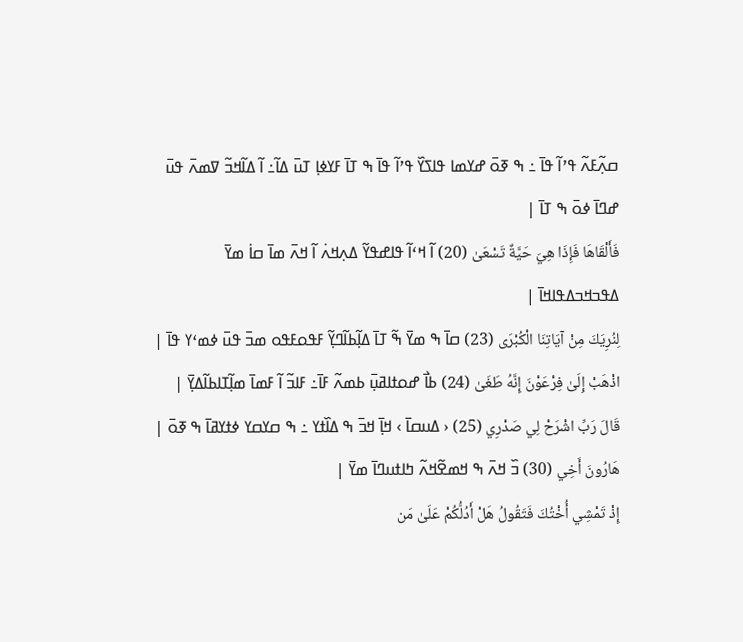ߛߍ߲߬ߓߍ߬ ߟߴߊ߬ ߟߊ߫ ߸ ߒ ߧߋ߫ ߝߌߘߊ ߟߊߖߌ߰ ߟߴߊ߬ ߟߊ߫ ߒ ߠߊ߫ ߓߌߦߊ߲ ߠߎ߫ ߡߊ߬߸ ߊ߬ ߡߊ߬ߞߏ߬ ߜߘߍ߫ ߟߎ߫ ߝߣߊ߫ ߦߋ߫ ߒ ߠߊ߫ |
فَأَلْقَاهَا فَإِذَا هِيَ حَيَّةٌ تَسْعَىٰ (20) ߊ߬ ߞߵߊ߬ ߟߊߝߟߌ߬ ߡߍ߲ߞߍ߭ ߊ߬ ߞߍ߫ ߘߊ߫ ߛߊ߭ ߘߌ߫ ߡߟߏߞߏߡߟߊߞߊ߫ |
لِنُرِيَكَ مِنْ آيَاتِنَا الْكُبْرَى (23) ߛߊ߫ ߒ ߘߌ߫ ߒ߬ ߠߊ߫ ߡߊ߲߬ߕߊ߬ߣߌ߲߬ ߓߟߋߓߟߋ ߘߏ߫ ߟߎ߫ ߦߘߵߌ ߟߊ߫ |
اذْهَبْ إِلَىٰ فِرْعَوْنَ إِنَّهُ طَغَىٰ (24) ߕߊ߯ ߝߋߙߊߥߎ߲߫ ߕߘߍ߬ ߓߊ߫߸ ߓߊߏ߬ ߊ߬ ߓߘߊ߫ ߘߊ߲߬ߠߊߕߊ߬ߡߌ߲߫ |
قَالَ رَبِّ اشْرَحْ لِي صَدْرِي (25) ‹ ߡߎߛߊ߫ › ߞߊ߲߫ ߞߏ߫ ߒ ߡߊ߰ߙߌ ߸ ߒ ߛߌߛߌ ߦߙߌߥߊ߫ ߒ ߧߋ߫ |
هَارُونَ أَخِي (30) ߏ߰ ߞߍ߫ ߒ ߞߘߐ߬ߞߍ߬ ߤߊߙߎߣߊ߫ ߘߌ߫ |
إِذْ تَمْشِي أُخْتُكَ فَتَقُولُ هَلْ أَدُلُّكُمْ عَلَىٰ مَن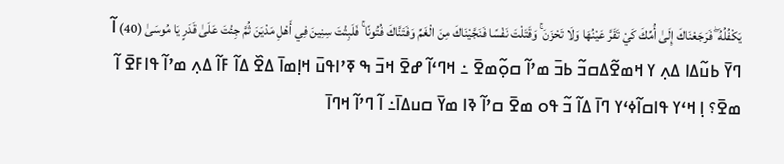يَكْفُلُهُ ۖ فَرَجَعْنَاكَ إِلَىٰ أُمِّكَ كَيْ تَقَرَّ عَيْنُهَا وَلَا تَحْزَنَ ۚ وَقَتَلْتَ نَفْسًا فَنَجَّيْنَاكَ مِنَ الْغَمِّ وَفَتَنَّاكَ فُتُونًا ۚ فَلَبِثْتَ سِنِينَ فِي أَهْلِ مَدْيَنَ ثُمَّ جِئْتَ عَلَىٰ قَدَرٍ يَا مُوسَىٰ (40) ߊ߬ ߣߌ߫ ߕߎ߬ߡߊ ߡߍ߲ ߌ ߞߘߐ߬ߡߛߏ߬ ߕߏ߫ ߘߴߊ߬ ߛߋ߲߬ߘߐ߫ ߸ ߞߣߵߊ߬ ߝߐ߫ ߞߏ߫ ߒ ߧߴߊߟߎ߫ ߞߊ߲ߘߊ߫ ߡߐ߰ ߡߊ߬ ߓߊ߬ ߡߍ߲ ߘߴߊ߬ ߟߊߓߐ߫ ߊ߬ ߘߐ߫؟ ߊ߲ ߞߵߌ ߟߊߛߊ߬ߦߵߌ ߣߊ߫ ߡߊ߬ ߏ߬ ߟߋ ߘߐ߫ ߛߴߊ߬ ߢߊ ߘߌ߫ ߛߎߡߊ߫߸ ߊ߬ ߣߴߊ߬ ߞߣߊ߫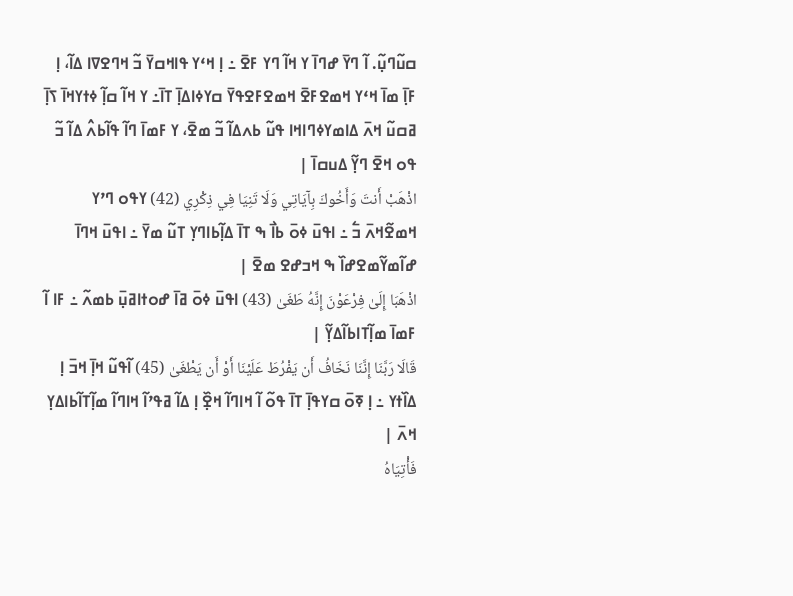ߛߎ߬ߣߎ߲߬. ߊ߬ ߣߌ߫ ߝߣߊ߫ ߌ ߞߊ߬ ߣߌ ߓߐ߫ ߸ ߊ߲ ߞߵߌ ߟߊߞߛߌ߫ ߏ߬ ߞߣߐߜߊ ߡߊ߬، ߊ߲ ߓߊ߲߫ ߘߊ߫ ߞߵߌ ߞߘߐߓߐ߫ ߞߘߐߓߐߟߌ߫ ߛߌߦߊߡߊ߲߫ ߠߊ߫߸ ߌ ߞߊ߬ ߛߊ߲߬ ߦߙߌߞߊ߫ ߖߊ߲߫ ߥߛߎ߬ ߞߍ߫ ߡߊߘߌߦߣߊߞߊ ߟߎ߬ ߕߍߡߊ߬ ߏ߬ ߘߐ߫، ߌ ߓߘߊ߫ ߣߊ߬ ߟߊ߬ߕߍ߮ ߡߊ߬ ߏ߬ ߟߋ ߞߐ߫ ߣߌ߲߬ ߡߎߛߊ߫ |
اذْهَبْ أَنتَ وَأَخُوكَ بِآيَاتِي وَلَا تَنِيَا فِي ذِكْرِي (42) ߌߟߋ ߣߴߌ ߞߘߐ߬ߞߍ߫ ߏ߱ ߸ ߊߟߎ߫ ߦߋ߫ ߕߊ߯ ߒ ߠߊ߫ ߡߊ߲߬ߕߊߣߌ߲ ߠߎ߬ ߘߌ߫ ߸ ߊߟߎ߫ ߞߣߊ߫ ߝߊ߬ߘߌ߬ߘߐߝߊ߰ ߒ ߞߏߝߐ ߘߐ߫ |
اذْهَبَا إِلَىٰ فِرْعَوْنَ إِنَّهُ طَغَىٰ (43) ߊߟߎ߫ ߦߋ߫ ߥߊ߫ ߝߋߙߊߥߎ߲߫ ߕߘߍ߬ ߸ ߓߊ ߊ߬ ߓߘߊ߫ ߘߊ߲߬ߠߊߕߊ߬ߡߌ߲߬ |
قَالَا رَبَّنَا إِنَّنَا نَخَافُ أَن يَفْرُطَ عَلَيْنَا أَوْ أَن يَطْغَىٰ (45) ߊ߬ߟߎ߬ ߞߊ߲߫ ߞߏ߫ ߊ߲ ߡߊ߰ߙߌ ߸ ߊ߲ ߧߋ߫ ߛߌߟߊ߲߫ ߠߊ߫ ߟߋ߬ ߊ߬ ߞߊߣߊ߬ ߞߐ߲߰ ߊ߲ ߡߊ߬ ߥߟߴߊ߬ ߞߊߣߊ߬ ߘߊ߲߬ߠߊ߬ߕߊߡߌ߲ ߞߍ߫ |
فَأْتِيَاهُ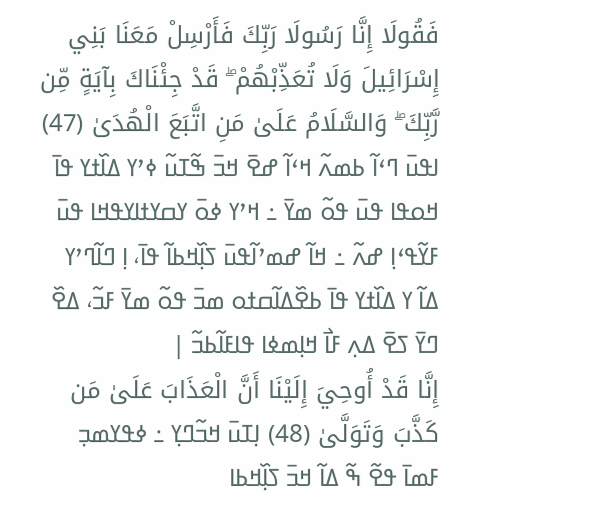فَقُولَا إِنَّا رَسُولَا رَبِّكَ فَأَرْسِلْ مَعَنَا بَنِي إِسْرَائِيلَ وَلَا تُعَذِّبْهُمْ ۖ قَدْ جِئْنَاكَ بِآيَةٍ مِّن رَّبِّكَ ۖ وَالسَّلَامُ عَلَىٰ مَنِ اتَّبَعَ الْهُدَىٰ (47) ߊߟߎ߫ ߣߵߊ߬ ߕߘߍ߬ ߞߵߊ߬ ߝߐ߫ ߞߏ߫ ߒ߬ߠߎ߬ ߦߴߌ ߡߊ߰ߙߌ ߟߊ߫ ߞߋߟߊ ߟߎ߫ ߟߋ߬ ߘߌ߫ ߸ ߞߴߌ ߦߋ߫ ߌߛߌߙߊߌߟߞߊ ߟߎ߫ ߓߌ߬ߟߵߊ߲ ߝߍ߬ ߸ ߞߊ߬ ߝߘߴߊ߬ߟߎ߫ ߖߊ߲߰ߞߕߊ߬ ߟߊ߫، ߊ߲ ߣߊ߬ߣߴߌ ߡߊ߬ ߌ ߡߊ߰ߙߌ ߟߊ߫ ߕߐ߰ߡߊ߬ߛߙߋ ߘߏ߫ ߟߋ߬ ߘߌ߫ ߓߏ߬، ߡߐ߰ ߣߌ߫ ߖߐ߫ ߡߍ߲ ߓߊ߯ ߞߊ߲ߘߦߊ ߟߊߓߊ߬ߕߏ߬ |
إِنَّا قَدْ أُوحِيَ إِلَيْنَا أَنَّ الْعَذَابَ عَلَىٰ مَن كَذَّبَ وَتَوَلَّىٰ (48) ߊ߲ߠߎ߫ ߞߏ߬ߣߌ߲ ߸ ߦߟߌߘߏ߲ ߓߘߊ߫ ߟߐ߬ ߒ߬ ߡߊ߬ ߞߏ߫ ߖߊ߲߰ߞߕߊ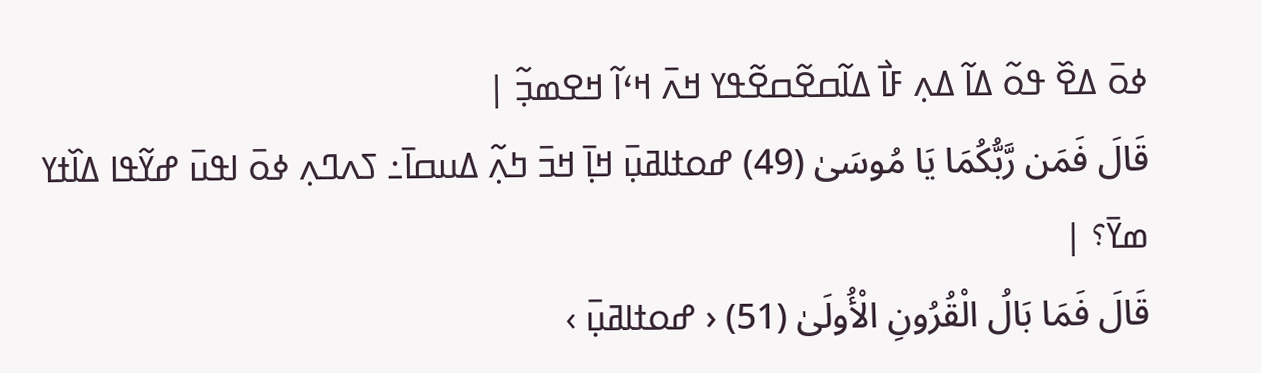ߦߋ߫ ߡߐ߰ ߟߋ߬ ߡߊ߬ ߡߍ߲ ߓߊ߯ ߡߊ߬ߛߐ߬ߛߐ߬ߟߌ ߞߍ߫ ߞߵߊ߬ ߞߐߘߏ߲߬ |
قَالَ فَمَن رَّبُّكُمَا يَا مُوسَىٰ (49) ߝߋߙߊߥߎ߲߫ ߞߊ߲߫ ߞߏ߫ ߤߍ߲߬ ߡߎߛߊ߫߸ ߖߍߣߍ߲ ߦߋ߫ ߊߟߎ߫ ߝߌ߬ߟߊ ߡߊ߰ߙߌ ߘߌ߫؟ |
قَالَ فَمَا بَالُ الْقُرُونِ الْأُولَىٰ (51) ‹ ߝߋߙߊߥߎ߲߫ ›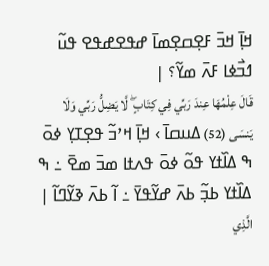ߞߊ߲߫ ߞߏ߫ ߓߐ߲ߛߐ߲ߘߊ߫ ߝߟߐߝߟߐ ߟߎ߬ ߗߏ߯ߦߊ ߓߍ߫ ߘߌ߬؟ |
قَالَ عِلْمُهَا عِندَ رَبِّي فِي كِتَابٍ ۖ لَّا يَضِلُّ رَبِّي وَلَا يَنسَى (52) ߡߎߛߊ߫ › ߞߊ߲߫ ߞߴߏ߬ ߟߐ߲ߠߌ߲ ߦߋ߫ ߒ ߡߊ߰ߙߌ ߟߋ߬ ߦߋ߫ ߟߍߙߊ ߘߏ߫ ߘߐ߫ ߸ ߒ ߡߊ߰ߙߌ ߕߏ߲߬ ߕߍ߫ ߝߌ߬ߟߌ߫ ߸ ߊ߬ ߕߍ߫ ߢߌ߬ߣߊ߬ |
الَّذِي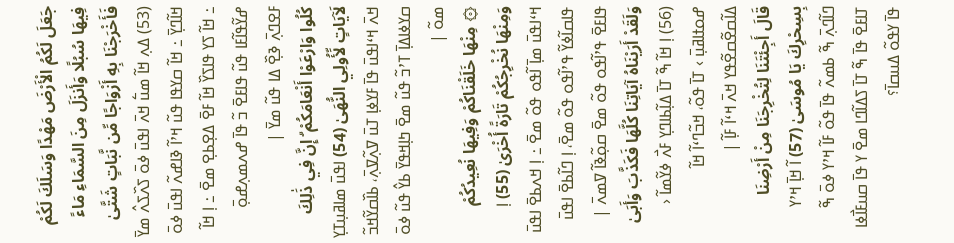جَعَلَ لَكُمُ الْأَرْضَ مَهْدًا وَسَلَكَ لَكُمْ فِيهَا سُبُلًا وَأَنزَلَ مِنَ السَّمَاءِ مَاءً فَأَخْرَجْنَا بِهِ أَزْوَاجًا مِّن نَّبَاتٍ شَتَّىٰ (53) ߡߍ߲ ߞߊ߬ ߘߎ߱ ߞߍ߫ ߊߟߎ߫ ߦߋ߫ ߖߍ߰ߖߍ߮ ߘߌ߫ ߞߊ߬ߣߌ߲߫ ߸ ߞߊ߬ ߛߌߟߊ ߟߎ߬ ߞߴߊ߬ ߢߊߝߍ߬ ߊߟߎ߫ ߦߋ߫ ߸ ߞߊ߬ ߖߌ ߟߊߖߌ߰ ߞߊ߬ ߓߐ߫ ߡߐ߲ߕߐ߲ ߘߐ߫ ߸ ߊ߲ ߞߊ߬ ߝߌ߬ߟߊ߬ߓߊ ߟߎ߬ ߟߊߓߐ߫ ߏ߬ ߟߊ߫ ߝߍߘߍ߲ߝߋ߲߫ ߓߐߣߍ߲߫ ߢߐ߲߰ ߡߊ ߟߎ߬ ߘߌ߫ |
كُلُوا وَارْعَوْا أَنْعَامَكُمْ ۗ إِنَّ فِي ذَٰلِكَ لَآيَاتٍ لِّأُولِي النُّهَىٰ (54) ߊߟߎ߫ ߘߊߥߎ߲ߠߌ߲ ߞߍ߫ ߞߵߊߟߎ߫ ߟߊ߫ ߓߌߦߊ߲ ߠߎ߫ ߜߍ߲߬ߜߍ߲߫، ߕߊ߰ߛߌ߬ߞߏ߬ ߛߌߦߊߡߊ߲߫ ߠߴߏ߬ ߟߎ߬ ߘߐ߫ ߤߊ߲ߞߟߌ߫ ߕߌ߮ ߟߎ߬ ߦߋ߫ ߘߋ߬ |
۞ مِنْهَا خَلَقْنَاكُمْ وَفِيهَا نُعِيدُكُمْ وَمِنْهَا نُخْرِجُكُمْ تَارَةً أُخْرَىٰ (55) ߊ߲ ߞߵߊߟߎ߫ ߘߊ߲߫ ߊ߬ߟߋ ߟߋ߬ ߘߐ߫ ߸ ߊ߲ ߞߍߕߐ߫ ߊߟߎ߫ ߟߊߛߊ߬ߦߌ߬ ߟߴߊ߬ߟߋ ߟߋ߬ ߘߐ߫، ߊ߲ ߣߊ߬ߕߐ߫ ߊߟߎ߫ ߟߊߓߐ߫ ߟߴߊ߬ߟߋ ߟߋ߬ ߘߐ߫ ߛߋ߲߬ߢߊ߬ ߜߘߍ߫ |
وَلَقَدْ أَرَيْنَاهُ آيَاتِنَا كُلَّهَا فَكَذَّبَ وَأَبَىٰ (56) ߊ߲ ߞߊ߬ ߒ߬ ߠߊ߫ ߡߊ߲߬ߕߊߣߌ߲ ߓߍ߯ ߦߌ߬ߘߊ߬ ‹ ߝߋߙߊߥߎ߲߫ › ߠߊ߫ ߟߋ߬، ߞߏ߬ߣߵߊ߬ ߞߊ߬ ߡߊ߬ߛߐ߬ߛߐ߬ߟߌ ߞߍ߫ ߞߵߊ߬ ߓߊ߲߬ |
قَالَ أَجِئْتَنَا لِتُخْرِجَنَا مِنْ أَرْضِنَا بِسِحْرِكَ يَا مُوسَىٰ (57) ߊ߬ ߞߊ߲߫ ߞߴߌ ߣߊ߬ߣߍ߲߫ ߒ߬ ߕߘߍ߬ ߟߊ߫ ߟߋ߬ ߓߊ߬ ߞߴߌ ߦߋ߫ ߒ߬ ߠߊߓߐ߫ ߟߊ߫ ߒ߬ ߠߊ߫ ߖߡߊ߬ߣߊ ߘߐ߫ ߌ ߟߊ߫ ߛߎߓߊ߯ߦߊ ߟߊ߫ ߌߟߋ߬ ߡߎߛߊ߫؟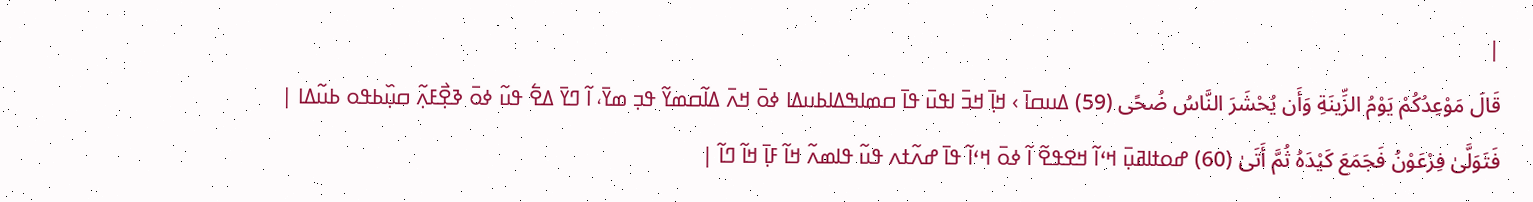|
قَالَ مَوْعِدُكُمْ يَوْمُ الزِّينَةِ وَأَن يُحْشَرَ النَّاسُ ضُحًى (59) ߡߎߛߊ߫ › ߞߊ߲߫ ߞߏ߫ ߊߟߎ߫ ߟߊ߫ ߛߘߊߒߡߊߕߎߡߊ ߦߋ߫ ߞߍ߫ ߡߊ߬ߛߘߌ߬ ߟߏ߲ ߘߌ߫، ߊ߬ ߣߌ߫ ߡߐ߱ ߟߎ߬ ߦߋ߫ ߢߐ߲߯ߓߍ߲߬ ߛߎ߲߰ߕߟߋ ߕߎ߬ߡߊ |
فَتَوَلَّىٰ فِرْعَوْنُ فَجَمَعَ كَيْدَهُ ثُمَّ أَتَىٰ (60) ߝߋߙߊߥߎ߲߫ ߞߵߊ߬ ߞߐߟߐ߬ ߊ߬ ߦߋ߫ ߞߵߊ߬ ߟߊ߫ ߝߍ߬ߙߍ ߟߎ߬ ߟߊߘߍ߬ ߞߊ߬ ߓߊ߲߫ ߞߊ߬ ߣߊ߬ |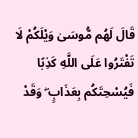قَالَ لَهُم مُّوسَىٰ وَيْلَكُمْ لَا تَفْتَرُوا عَلَى اللَّهِ كَذِبًا فَيُسْحِتَكُم بِعَذَابٍ ۖ وَقَدْ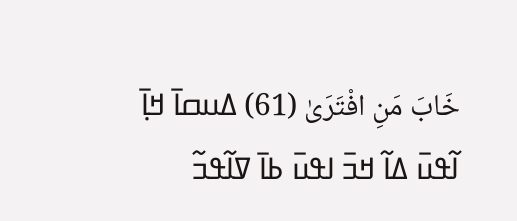خَابَ مَنِ افْتَرَىٰ (61) ߡߎߛߊ߫ ߞߊ߲߫ ߊ߬ߟߎ߫ ߡߊ߬ ߞߏ߫ ߊߟߎ߫ ߕߊ߫ ߜߊ߬ߟߏ߬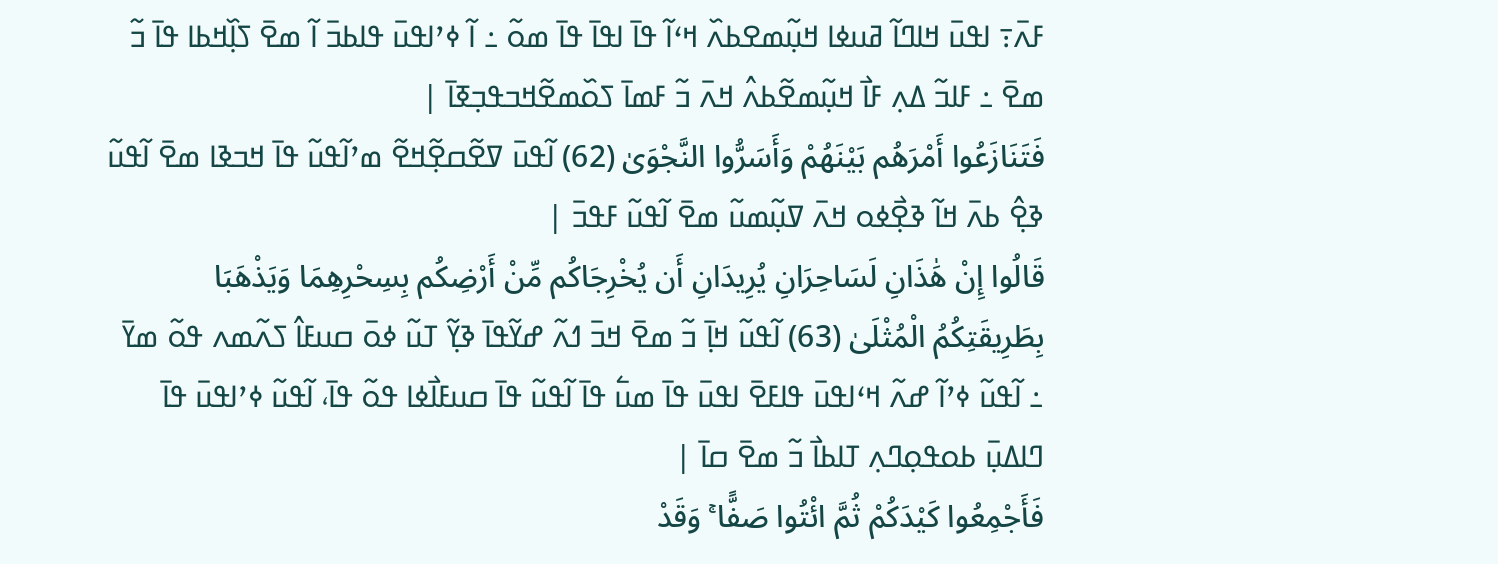ߓߍ߫߹ ߊߟߎ߫ ߞߊߣߊ߬ ߥߎߦߊ ߞߎ߲߬ߘߐߕߍ߰ ߞߵߊ߬ ߟߊ߫ ߊߟߊ߫ ߟߊ߫ ߘߋ߬ ߸ ߊ߬ ߦߴߊߟߎ߫ ߟߊߕߏ߫ ߊ߬ ߘߐ߫ ߖߊ߲߰ߞߕߊ ߟߊ߫ ߏ߬ ߘߐ߫ ߸ ߓߊߏ߬ ߡߍ߲ ߓߊ߯ ߞߎ߲߬ߘߐ߬ߕߍ߮ ߞߍ߫ ߏ߬ ߓߘߊ߫ ߖߋ߰ߘߐ߬ߞߏߟߏ߲ߧߊ߫ |
فَتَنَازَعُوا أَمْرَهُم بَيْنَهُمْ وَأَسَرُّوا النَّجْوَىٰ (62) ߊ߬ߟߎ߫ ߜߐ߬ߛߐ߲߬ߞߐ߬ ߘߴߊ߬ߟߎ߬ ߟߊ߫ ߞߏߢߊ ߘߐ߫ ߊ߬ߟߎ߬ ߢߐ߲߮ ߕߍ߫ ߞߊ߬ ߢߐ߲߯ߦߋ ߞߍ߫ ߜߎ߲߬ߘߎ߬ ߘߐ߫ ߊ߬ߟߎ߬ ߓߟߏ߫ |
قَالُوا إِنْ هَٰذَانِ لَسَاحِرَانِ يُرِيدَانِ أَن يُخْرِجَاكُم مِّنْ أَرْضِكُم بِسِحْرِهِمَا وَيَذْهَبَا بِطَرِيقَتِكُمُ الْمُثْلَىٰ (63) ߊ߬ߟߎ߬ ߞߊ߲߫ ߏ߬ ߘߐ߫ ߞߏ߫ ߗߍ߬ ߝߌ߬ߟߊ߫ ߢߌ߲߬ ߠߎ߬ ߦߋ߫ ߛߎߓߊ߮ ߖߍ߬ߘߍ ߟߋ߬ ߘߌ߫ ߸ ߊ߬ߟߎ߬ ߦߴߊ߬ ߝߍ߬ ߞߵߊߟߎ߫ ߟߊߓߐ߫ ߊߟߎ߫ ߟߊ߫ ߘߎ߱ ߟߊ߫ ߊ߬ߟߎ߬ ߟߊ߫ ߛߎߓߊ߯ߦߊ ߟߋ߬ ߟߊ߫، ߊ߬ߟߎ߬ ߦߴߊߟߎ߫ ߟߊ߫ ߣߊߡߎ߲߫ ߕߋߟߋ߲ߣߍ߲ ߠߊߕߊ߯ ߏ߬ ߘߐ߫ ߛߊ߫ |
فَأَجْمِعُوا كَيْدَكُمْ ثُمَّ ائْتُوا صَفًّا ۚ وَقَدْ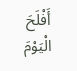أَفْلَحَ الْيَوْمَ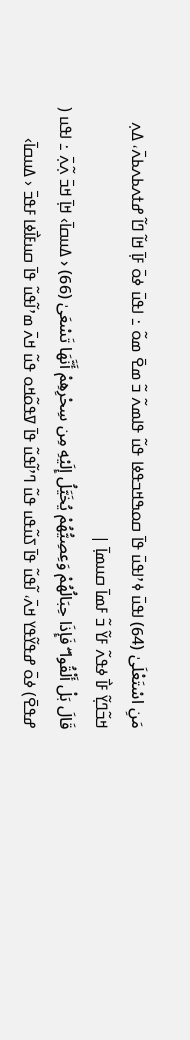مَنِ اسْتَعْلَىٰ (64) ߊߟߎ߫ ߦߴߊߟߎ߫ ߟߊ߫ ߛߋߒߞߏߟߦߊ ߟߎ߬ ߟߊߘߍ߬ ߏ߬ ߘߐ߫ ߘߋ߬ ߸ ߊߟߎ߫ ߦߋ߫ ߓߊ߲߫ ߞߊ߬ ߣߊ߬ ߝߙߍߕߍߕߍ߫، ߡߍ߲ ߞߏ߬ߣߌ߲߬ ߓߊ߯ ߦߟߍ߬ ߓߌ߬ ߏ߬ ߓߘߊ߫ ߛߎߘߊ߲߫ |
قَالَ بَلْ أَلْقُوا ۖ فَإِذَا حِبَالُهُمْ وَعِصِيُّهُمْ يُخَيَّلُ إِلَيْهِ مِن سِحْرِهِمْ أَنَّهَا تَسْعَىٰ (66) ‹ ߡߎߛߊ߫› ߞߊ߲߫ ߞߏ߫ ߍ߲߬ߍ߲߫ ߸ ߊߟߎ ( ߝߟߐ߫) ߦߋ߫ ߝߟߌ߬ߟߌ ߞߍ߫، ߊ߬ߟߎ߬ ߟߊ߫ ߖߎ߬ߟߎ ߟߎ߬ ߣߴߊ߬ߟߎ߬ ߟߊ߫ ߜߟߋ߬ߞߋ ߟߎ߬ ߞߍ߫ ߘߴߊ߬ߟߎ߬ ߟߊ߫ ߛߎߓߊ߯ߦߊ ߓߟߏ߫ ‹ ߡߎߛߊ߫›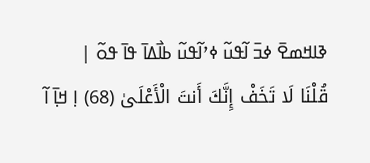ߢߊߞߘߐ߫ ߦߏ߫ ߊ߬ߟߎ߬ ߦߴߊ߬ߟߎ߬ ߕߊ߯ߡߊ߫ ߟߊ߫ ߟߋ߬ |
قُلْنَا لَا تَخَفْ إِنَّكَ أَنتَ الْأَعْلَىٰ (68) ߊ߲ ߞߊ߲߫ ߊ߬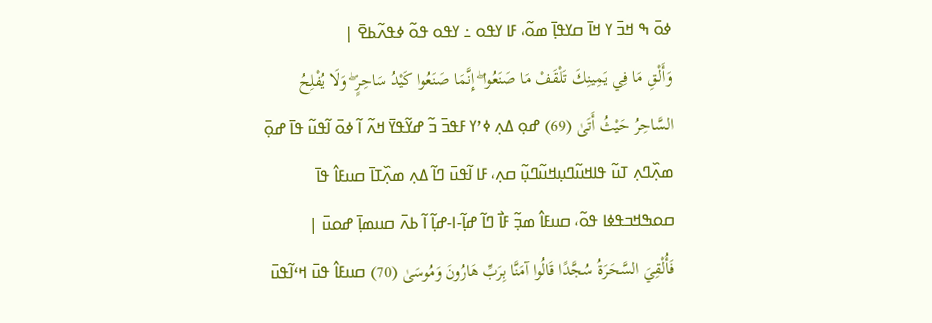ߦߋ߫ ߒ ߞߏ߫ ߌ ߞߊ߫ ߛߌߟߊ߲߫ ߘߋ߬، ߓߊ ߌߟߋ ߸ ߌߟߋ ߟߋ߬ ߦߟߍ߬ߕߐ߫ |
وَأَلْقِ مَا فِي يَمِينِكَ تَلْقَفْ مَا صَنَعُوا ۖ إِنَّمَا صَنَعُوا كَيْدُ سَاحِرٍ ۖ وَلَا يُفْلِحُ السَّاحِرُ حَيْثُ أَتَىٰ (69) ߝߋ߲ ߡߍ߲ ߦߴߌ ߓߟߏ߫ ߏ߬ ߝߌ߬ߟߌ߫ ߞߍ߬ ߊ߬ ߦߋ߫ ߊ߬ߟߎ߬ ߟߊ߫ ߝߋ߲߫ ߘߍ߲߰ߣߍ߲ ߠߎ߬ ߟߊߞߎ߬ߣߎ߲ߞߎ߬ߣߎ߲߬ ߛߍ߲، ߓߊ ߊ߬ߟߎ߫ ߣߊ߬ ߡߍ߲ ߘߍ߲߰ߠߊ߫ ߛߎߓߊ߮ ߟߊ߫ ߛߋߒߞߏߟߦߊ ߟߋ߬، ߛߎߓߊ߮ ߘߏ߲߬ ߓߊ߯ ߣߊ߬ ߝߊ߲߬-ߊ-ߝߊ߲߬ ߊ߬ ߕߍ߫ ߛߎߘߊ߲߫ ߝߋߎ߫ |
فَأُلْقِيَ السَّحَرَةُ سُجَّدًا قَالُوا آمَنَّا بِرَبِّ هَارُونَ وَمُوسَىٰ (70) ߛߎߓߊ߮ ߟߎ߫ ߞߵߊ߬ߟߎ߫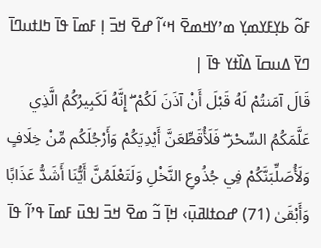ߓߋ߬ ߕߌ߲ߓߌߘߌ߲ ߘߴߌߞߘߐ߫ ߞߵߊ߬ ߝߐ߫ ߞߏ߫ ߊ߲ ߓߘߊ߫ ߟߊ߫ ߤߊߙߎߣߊ߫ ߣߌ߫ ߡߎߛߊ߫ ߡߊ߰ߙߌ ߟߊ߫ |
قَالَ آمَنتُمْ لَهُ قَبْلَ أَنْ آذَنَ لَكُمْ ۖ إِنَّهُ لَكَبِيرُكُمُ الَّذِي عَلَّمَكُمُ السِّحْرَ ۖ فَلَأُقَطِّعَنَّ أَيْدِيَكُمْ وَأَرْجُلَكُم مِّنْ خِلَافٍ وَلَأُصَلِّبَنَّكُمْ فِي جُذُوعِ النَّخْلِ وَلَتَعْلَمُنَّ أَيُّنَا أَشَدُّ عَذَابًا وَأَبْقَىٰ (71) ߝߋߙߊߥߎ߲߫› ߞߊ߲߫ ߏ߬ ߘߐ߫ ߞߏ߫ ߊߟߎ߫ ߓߘߊ߫ ߟߴߊ߬ ߟߊ߫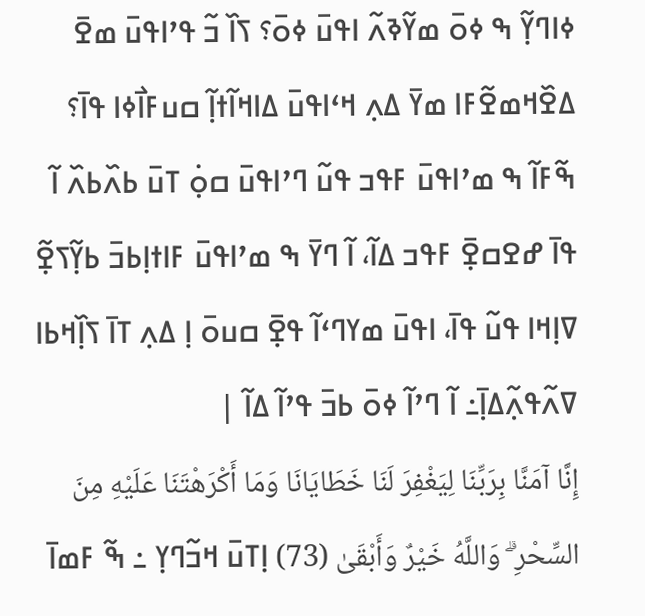ߦߊߣߌ߲߬ ߒ ߦߋ߫ ߘߌ߬ߢߍ߬ ߊߟߎ߫ ߦߋ߫؟ ߖߊ߰ ߏ߬ ߟߴߊߟߎ߫ ߘߐ߫ ߡߐ߰ߞߘߐ߬ߓߊ ߘߌ߫ ߡߍ߲ ߞߵߊߟߎ߫ ߡߊߞߊ߬ߙߊ߲߬ ߛߎߓߊ߯ߦߊ ߟߊ߫؟ ߒ߬ߓߊ߬ ߒ ߘߴߊߟߎ߫ ߓߟߏ ߟߎ߬ ߣߴߊߟߎ߫ ߛߋ߲߭ ߠߎ߫ ߕߍ߰ߕߍ߰ ߊ߬ ߟߊ߫ ߝߐߛߐ߲߫ ߓߟߏ ߡߊ߬، ߊ߬ ߣߌ߫ ߒ ߘߴߊߟߎ߫ ߓߊߙߊ߲ߕߏ߫ ߕߌ߲߬ߖߐ߲߬ ߜߊ߲ߞߊ ߟߎ߬ ߟߊ߫، ߊߟߎ߫ ߘߌߣߵߊ߬ ߟߐ߲߫ ߛߎߋ߫ ߊ߲ ߡߍ߲ ߠߊ߫ ߖߊ߲߰ߞߕߊ ߜߍ߬ߟߍ߲߬ߡߊ߲߫߸ ߊ߬ ߣߴߊ߬ ߦߋ߫ ߕߏ߫ ߟߴߊ߬ ߡߊ߬ |
إِنَّا آمَنَّا بِرَبِّنَا لِيَغْفِرَ لَنَا خَطَايَانَا وَمَا أَكْرَهْتَنَا عَلَيْهِ مِنَ السِّحْرِ ۗ وَاللَّهُ خَيْرٌ وَأَبْقَىٰ (73) ߊ߲ߠߎ߫ ߞߏ߬ߣߌ߲ ߸ ߒ߬ ߓߘߊ߫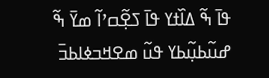ߟߊ߫ ߒ߬ ߡߊ߰ߙߌ ߟߊ߫ ߖߐ߲߬ߛߴߊ߬ ߘߌ߫ ߒ߬ ߝߎ߬ߕߎ߲߬ߕߌ ߟߎ߬ ߘߐߞߏߦߊߕߏ߫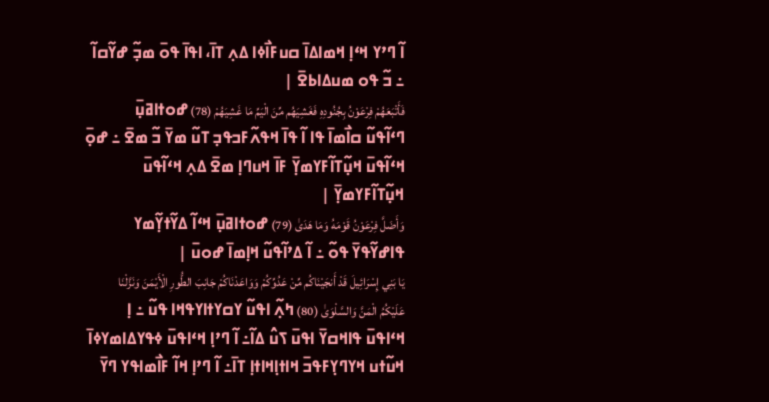ߊ߬ ߣߴߌ ߞߵߊ߲ ߞߘߊߡߊ߫ ߛߎߓߊ߯ߦߊ ߡߍ߲ ߠߊ߫، ߊߟߊ߫ ߟߋ߫ ߘߏ߲߬ ߝߌ߬ߛߊ߬ ߸ ߏ߬ ߟߋ ߘߎߡߊߕߐ߫ |
فَأَتْبَعَهُمْ فِرْعَوْنُ بِجُنُودِهِ فَغَشِيَهُم مِّنَ الْيَمِّ مَا غَشِيَهُمْ (78) ߝߋߙߊߥߎ߲߫ ߣߵߊ߬ߟߎ߬ ߛߊ߯ߘߊ߫ ߟߊ ߊ߬ ߟߊ߫ ߞߟߍ߬ߓߏߟߏ߲ ߠߎ߬ ߘߌ߫ ߏ߬ ߘߐ߫ ߸ ߝߋ߲߫ ߞߵߊ߬ߟߎ߫ ߞߎ߲߬ߠߊ߬ߓߌߘߌ߲߫ ߓߊ߫ ߞߎߣߊ߲ ߘߐ߫ ߡߍ߲ ߞߵߊ߬ߟߎ߫ ߞߎ߲߬ߠߊ߬ߓߌߘߌ߲߫ |
وَأَضَلَّ فِرْعَوْنُ قَوْمَهُ وَمَا هَدَىٰ (79) ߝߋߙߊߥߎ߲߫ ߞߵߊ߬ ߡߌ߬ߙߌ߲߬ߘߌ ߟߊߝߌ߬ߟߌ߫ ߟߋ߬ ߸ ߊ߬ ߡߴߊ߬ߟߎ߬ ߞߊ߲ߘߊ߫ ߝߋߎ߫ |
يَا بَنِي إِسْرَائِيلَ قَدْ أَنجَيْنَاكُم مِّنْ عَدُوِّكُمْ وَوَاعَدْنَاكُمْ جَانِبَ الطُّورِ الْأَيْمَنَ وَنَزَّلْنَا عَلَيْكُمُ الْمَنَّ وَالسَّلْوَىٰ (80) ߤߍ߲߬ ߊߟߎ߬ ߌߛߌߙߊߌߟߞߊ ߟߎ߬ ߸ ߊ߲ ߞߵߊߟߎ߫ ߟߊߞߛߌ߫ ߊߟߎ߫ ߖߎ߮ ߡߊ߬߸ ߊ߬ ߣߴߊ߲ ߞߵߊߟߎ߫ ߦߟߌߡߊߘߌߦߊ߫ ߞߎ߬ߙߎ ߞߌߣߌ߲ߓߟߏ߫ ߞߊߙߊ߲ߞߊߙߊ߲ ߠߊ߫߸ ߊ߬ ߣߴߊ߲ ߞߊ߬ ߓߊ߯ߘߊߟߌ ߣߌ߫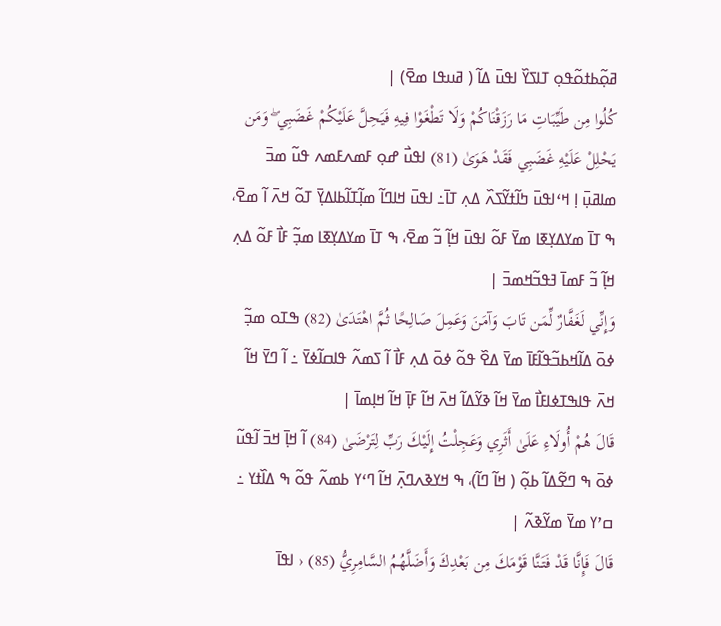ߥߋ߲߬ߕߙߋ߬ߟߋ߲ ߠߊߖߌ߰ ߊߟߎ߫ ߡߊ߬ ( ߥߎߟߊ ߘߐ߫) |
كُلُوا مِن طَيِّبَاتِ مَا رَزَقْنَاكُمْ وَلَا تَطْغَوْا فِيهِ فَيَحِلَّ عَلَيْكُمْ غَضَبِي ۖ وَمَن يَحْلِلْ عَلَيْهِ غَضَبِي فَقَدْ هَوَىٰ (81) ߊߟߎ߯ ߝߋ߲ ߓߘߍߓߘߍ ߟߎ߬ ߘߏ߫ ߘߊߥߎ߲߫ ߊ߲ ߞߵߊߟߎ߫ ߤߊ߬ߙߌ߬ߖߍ߰ ߡߍ߲ ߠߊ߫߸ ߊߟߎ߫ ߞߊߣߊ߬ ߘߊ߲߬ߠߊ߬ߕߊߡߌ߲߫ ߠߋ߬ ߞߍ߫ ߊ߬ ߘߐ߫، ߒ ߠߊ߫ ߘߌߡߌ߲ߧߊ ߘߌ߫ ߓߋ߬ ߊߟߎ߫ ߞߊ߲߬ ߏ߬ ߘߐ߫، ߒ ߠߊ߫ ߘߌߡߌ߲ߧߊ ߘߏ߲߬ ߓߊ߯ ߓߋ߬ ߡߍ߲ ߞߊ߲߬ ߏ߬ ߓߘߊ߫ ߔߟߏ߬ߞߘߏ߫ |
وَإِنِّي لَغَفَّارٌ لِّمَن تَابَ وَآمَنَ وَعَمِلَ صَالِحًا ثُمَّ اهْتَدَىٰ (82) ߒߠߋ ߘߏ߲߬ ߦߋ߫ ߡߊ߬ߞߕߏ߬ߟߊ߬ߓߊ߫ ߘߌ߫ ߡߐ߰ ߟߋ߬ ߦߋ߫ ߡߍ߲ ߓߊ߯ ߊ߬ ߖߘߍ߬ ߟߊߛߊ߬ߦߌ߫ ߸ ߊ߬ ߣߌ߫ ߞߊ߬ ߞߍ߫ ߟߊߒߠߦߊߓߊ߯ ߘߌ߫ ߞߊ߬ ߢߌ߬ߡߊ߬ ߞߍ߫ ߞߊ߬ ߓߊ߲߫ ߞߊ߬ ߞߊ߲ߘߊ߫ |
قَالَ هُمْ أُولَاءِ عَلَىٰ أَثَرِي وَعَجِلْتُ إِلَيْكَ رَبِّ لِتَرْضَىٰ (84) ߊ߬ ߞߊ߲߫ ߞߏ߫ ߊ߬ߟߎ߬ ߦߋ߫ ߒ ߣߐ߬ߡߊ߬ ߕߋ߲߬ ( ߞߊ߬ ߣߊ߬)، ߒ ߞߌߢߍߣߍ߲߫ ߞߊ߬ ߣߵߌ ߕߘߍ߬ ߟߋ߬ ߒ ߡߊ߰ߙߌ ߸ ߛߴߌ ߘߌ߫ ߘߌ߬ߢߍ߬ |
قَالَ فَإِنَّا قَدْ فَتَنَّا قَوْمَكَ مِن بَعْدِكَ وَأَضَلَّهُمُ السَّامِرِيُّ (85) ‹ ߊߟߊ߫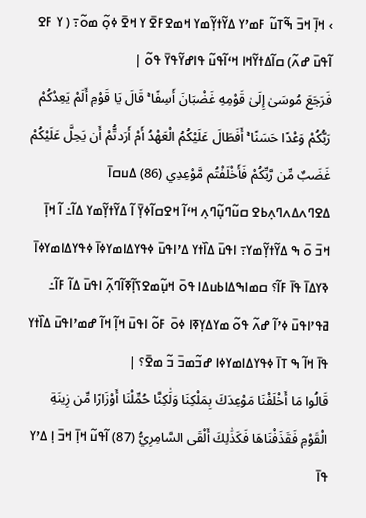› ߞߊ߲߫ ߞߏ߫ ߒ߬ߠߎ߬ ߓߘߴߌ ߡߌ߬ߙߌ߲߬ߘߌ ߞߘߐߓߐ߫ ߌ ߞߐ߫ ߦߋ߲߬ ߘߋ߬߹ ( ߌ ߓߐ ߊ߬ߟߎ߫ ߝߍ߬) ߛߊ߬ߡߙߌ߬ߞߊ ߞߵߊ߬ߟߎ߬ ߟߊߝߌ߬ߟߌ߫ ߟߋ߬ |
فَرَجَعَ مُوسَىٰ إِلَىٰ قَوْمِهِ غَضْبَانَ أَسِفًا ۚ قَالَ يَا قَوْمِ أَلَمْ يَعِدْكُمْ رَبُّكُمْ وَعْدًا حَسَنًا ۚ أَفَطَالَ عَلَيْكُمُ الْعَهْدُ أَمْ أَرَدتُّمْ أَن يَحِلَّ عَلَيْكُمْ غَضَبٌ مِّن رَّبِّكُمْ فَأَخْلَفْتُم مَّوْعِدِي (86) ߡߎߛߊ߫ ߡߐߣߍߡߍߣߍ߲ߕߐ ߛߎ߬ߣߎ߲߬ߣߍ߲ ߞߵߊ߬ ߞߐߛߊ߬ߦߌ߲߫ ߊ߬ ߡߌ߬ߙߌ߲߬ߘߌ ߡߊ߬߸ ߊ߬ ߞߊ߲߫ ߞߏ߫ ߋ߫ ߒ ߡߌ߬ߙߌ߲߬ߘߌ߹ ߊߟߎ߫ ߡߊ߰ߙߌ ߡߴߊߟߎ߫ ߦߟߌߡߊߘߌߦߊ߫ ߦߟߌߡߊߘߌߦߊ߫ ߢߌߡߊ߫ ߟߊ߫ ߓߊ߬؟ ߛߘߊߒߡߊߕߎߡߊ ߟߋ߫ ߞߎ߲߬ߘߐߖߊ߲߬ߧߊ߬ߣߍ߲߬ ߊߟߎ߫ ߡߊ߬ ߓߊ߬߸ ߥߟߴߊߟߎ߫ ߦߴߊ߬ ߝߍ߬ ߟߋ߬ ߘߌߡߌ߲ߧߊ ߦߋ߫ ߓߋ߬ ߊߟߎ߫ ߞߊ߲߬ ߞߊ߬ ߝߘߴߊߟߎ߫ ߡߊ߰ߙߌ ߟߊ߫ ߞߊ߬ ߒ ߠߊ߫ ߦߟߌߡߊߘߌߦߊ ߝߏ߬ߘߏ߫ ߏ߬ ߘߐ߫؟ |
قَالُوا مَا أَخْلَفْنَا مَوْعِدَكَ بِمَلْكِنَا وَلَٰكِنَّا حُمِّلْنَا أَوْزَارًا مِّن زِينَةِ الْقَوْمِ فَقَذَفْنَاهَا فَكَذَٰلِكَ أَلْقَى السَّامِرِيُّ (87) ߊ߬ߟߎ߬ ߞߊ߲߫ ߞߏ߫ ߊ߲ ߡߴߌ ߟߊ߫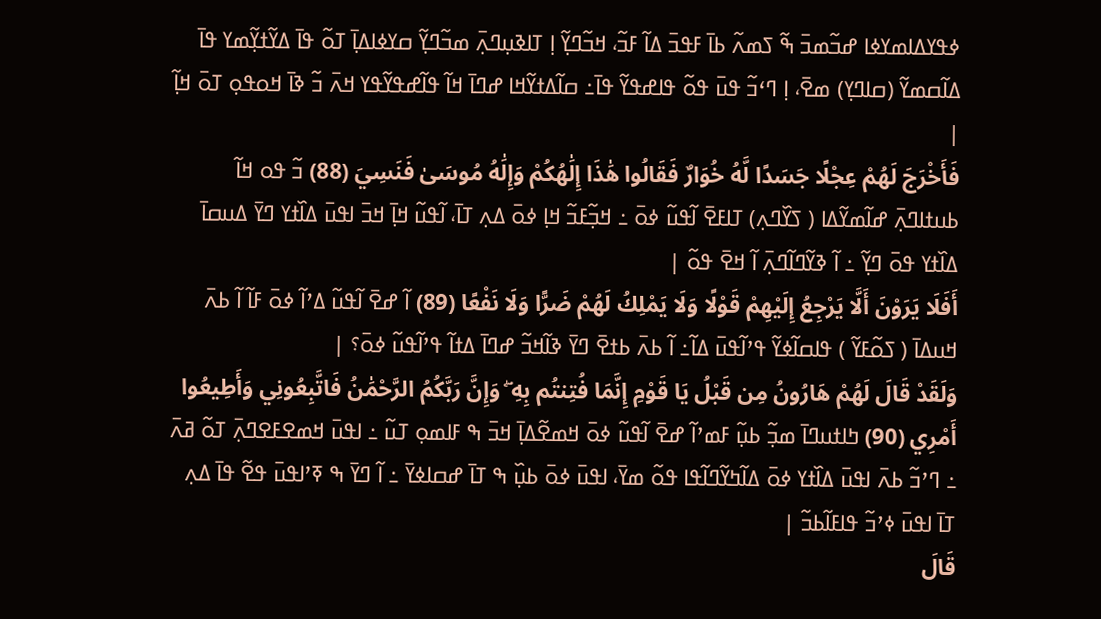ߦߟߌߡߊߘߌߦߊ ߝߏ߬ߘߏ߫ ߒ߬ ߖߘߍ߬ ߕߊ߫ ߓߟߏ߫ ߡߊ߬ ߓߏ߬، ߞߏ߬ߣߌ߲߬ ߊ߲ ߠߊߢߎ߲ߣߍ߲߫ ߘߏ߬ߣߌ߲߬ ߛߌߦߊߡߊ߲߫ ߠߋ߬ ߟߊ߫ ߡߌ߬ߙߌ߲߬ߘߌ ߟߊ߫ ߡߊ߬ߛߘߌ߬ (ߛߊߣߌ߲) ߘߐ߫، ߊ߲ ߣߵߏ߬ ߟߎ߫ ߟߋ߬ ߟߊߝߟߌ߬ ߟߊ߫߸ ߛߊ߬ߡߙߌ߬ߞߊ ߝߣߊ߫ ߞߊ߬ ߟߊ߬ߝߟߌ߬ߟߌ ߞߍ߫ ߏ߬ ߢߊ߫ ߞߋߟߋ߲ ߠߋ߫ ߞߊ߲߬ |
فَأَخْرَجَ لَهُمْ عِجْلًا جَسَدًا لَّهُ خُوَارٌ فَقَالُوا هَٰذَا إِلَٰهُكُمْ وَإِلَٰهُ مُوسَىٰ فَنَسِيَ (88) ߏ߬ ߟߋ ߞߊ߬ ߕߎߙߊߣߍ߲߫ ߝߊ߬ߘߌ߬ߡߊ ( ߖߌ߰ߣߍ߲) ߠߊߓߐ߫ ߊ߬ߟߎ߬ ߦߋ߫ ߸ ߞߏ߲߬ߓߏ߬ ߞߊ߲ ߦߋ߫ ߡߍ߲ ߠߊ߫، ߊ߬ߟߎ߬ ߞߊ߲߫ ߞߏ߫ ߊߟߎ߫ ߡߊ߰ߙߌ ߣߌ߫ ߡߎߛߊ߫ ߡߊ߰ߙߌ ߟߋ߫ ߣߌ߲߬ ߸ ߊ߬ ߢߌ߬ߣߊ߬ߣߍ߲߫ ߊ߬ ߞߐ߫ ߟߋ߬ |
أَفَلَا يَرَوْنَ أَلَّا يَرْجِعُ إِلَيْهِمْ قَوْلًا وَلَا يَمْلِكُ لَهُمْ ضَرًّا وَلَا نَفْعًا (89) ߊ߬ ߝߐ߫ ߊ߬ߟߎ߬ ߡߴߊ߬ ߦߋ߫ ߓߊ߬ ߊ߬ ߕߍ߫ ߞߎߡߊ߫ ( ߖߋ߬ߓߌ߬ ) ߟߊߛߊ߬ߦߌ߬ ߟߴߊ߬ߟߎ߫ ߡߊ߬߸ ߊ߬ ߕߍ߫ ߕߙߐ߫ ߣߌ߫ ߢߊ߬ߞߏ߬ ߝߣߊ߫ ߡߙߊ߬ ߟߴߊ߬ߟߎ߬ ߦߋ߫؟ |
وَلَقَدْ قَالَ لَهُمْ هَارُونُ مِن قَبْلُ يَا قَوْمِ إِنَّمَا فُتِنتُم بِهِ ۖ وَإِنَّ رَبَّكُمُ الرَّحْمَٰنُ فَاتَّبِعُونِي وَأَطِيعُوا أَمْرِي (90) ߤߊߙߎߣߊ߫ ߘߏ߲߬ ߕߎ߲߬ ߓߘߴߊ߬ ߝߐ߫ ߊ߬ߟߎ߬ ߦߋ߫ ߞߘߐ߬ߡߊ߲߫ ߞߏ߫ ߒ ߓߊߘߋ߲ ߠߎ߬ ߸ ߊߟߎ߫ ߞߘߐߓߐߣߍ߲߫ ߠߋ߬ ߥߍ߫ ߸ ߣߴߏ߬ ߕߍ߫ ߊߟߎ߫ ߡߊ߰ߙߌ ߦߋ߫ ߡߊ߬ߤߌ߬ߣߊ߬ߟߊ ߟߋ߬ ߘߌ߫، ߊߟߎ߫ ߦߋ߫ ߕߎ߲߰ ߒ ߠߊ߫ ߝߛߊߦߌ߫ ߸ ߊ߬ ߣߌ߫ ߒ ߧߴߊߟߎ߫ ߟߐ߬ ߟߊ߫ ߡߍ߲ ߠߊ߫ ߊߟߎ߫ ߦߴߏ߬ ߟߊߓߊ߬ߕߏ߬ |
قَالَ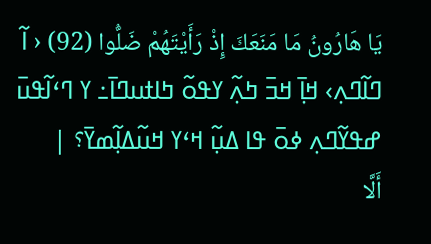يَا هَارُونُ مَا مَنَعَكَ إِذْ رَأَيْتَهُمْ ضَلُّوا (92) ‹ ߊ߬ ߣߊ߬ߣߍ߲› ߞߊ߲߫ ߞߏ߫ ߤߍ߲߬ ߌߟߋ߬ ߤߊߙߎߣߊ߫߸ ߌ ߣߵߊ߬ߟߎ߫ ߝߟߌ߬ߣߍ߲ ߦߋ߫ ߟߊ ߡߎ߲߬ ߞߵߌ ߞߎ߬ߡߊ߲߬ߘߌ߫؟ |
أَلَّا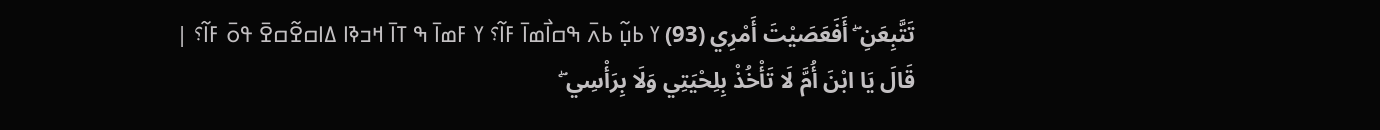تَتَّبِعَنِ ۖ أَفَعَصَيْتَ أَمْرِي (93) ߌ ߕߎ߲߬ ߕߍ߫ ߒߛߊ߯ߘߊ߫ ߓߊ߬؟ ߌ ߓߘߊ߫ ߒ ߠߊ߫ ߞߏߢߊ ߡߊߛߐ߬ߛߐ߫ ߟߋ߫ ߓߊ߬؟ |
قَالَ يَا ابْنَ أُمَّ لَا تَأْخُذْ بِلِحْيَتِي وَلَا بِرَأْسِي ۖ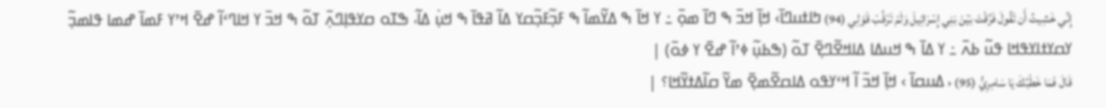إِنِّي خَشِيتُ أَن تَقُولَ فَرَّقْتَ بَيْنَ بَنِي إِسْرَائِيلَ وَلَمْ تَرْقُبْ قَوْلِي (94) ߤߊߙߎߣߊ߫› ߞߊ߲߫ ߞߏ߫ ߒ ߣߊ߫ ߘߋ߲߫ ߸ ߌ ߞߊ߫ ߒ ߡߌ߬ߘߊ߬ ߒ ߓߏ߲߬ߓߏ߲߬ߛߌ ߡߊ߬ ߥߟߊ߫ ߒ ߞߎ߲߭ ߡߊ߬، ߒߠߋ ߛߌߟߊ߲ߣߍ߲߫ ߠߋ߬ ߒ ߞߏ߫ ߌ ߞߊߣߵߊ߬ ߝߐ߫ ߞߴߌ ߓߘߊ߫ ߝߘߊ ߟߊߘߏ߲߬ ߌߛߌߙߊߌߟߞߊ ߟߎ߬ ߕߍ߫ ߸ ߌ ߡߊ߫ ߒ ߞߎߡߊ ߡߊߞߐ߬ߣߐ߲߫ ߠߋ߬ (ߒߕߎ߲߬ ߦߴߊ߬ ߝߐ߫ ߌ ߦߋ߫) |
قَالَ فَمَا خَطْبُكَ يَا سَامِرِيُّ (95) ‹ ߡߎߛߊ߫ › ߞߊ߲߫ ߞߏ߫ ߊ߬ ߞߵߌߟߋ ߡߊߛߐ߬ߘߐ߲߫ ߘߌ߬ ߛߊ߬ߡߙߌ߬ߞߊ؟ |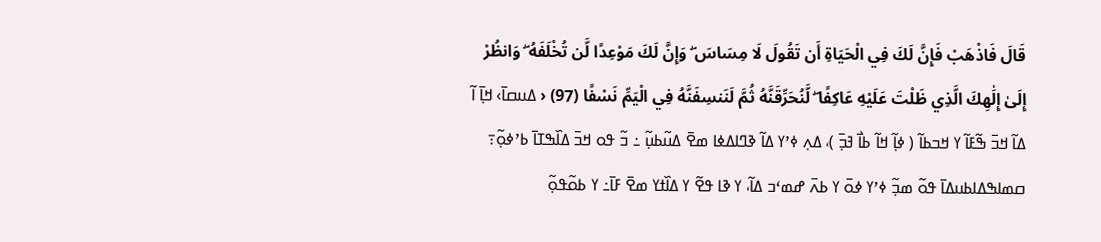قَالَ فَاذْهَبْ فَإِنَّ لَكَ فِي الْحَيَاةِ أَن تَقُولَ لَا مِسَاسَ ۖ وَإِنَّ لَكَ مَوْعِدًا لَّن تُخْلَفَهُ ۖ وَانظُرْ إِلَىٰ إِلَٰهِكَ الَّذِي ظَلْتَ عَلَيْهِ عَاكِفًا ۖ لَّنُحَرِّقَنَّهُ ثُمَّ لَنَنسِفَنَّهُ فِي الْيَمِّ نَسْفًا (97) ‹ ߡߎߛߊ߫› ߞߊ߲߫ ߊ߬ ߡߊ߬ ߞߏ߫ ߒ߬ߓߊ߬ ߌ ߞߏߕߊ߬ ( ߦߊ߲߬ ߞߊ߬ ߕߊ߯ ߔߏ߲߫ )، ߡߍ߲ ߦߴߌ ߡߊ߬ ߢߣߊߡߦߊ ߘߐ߫ ߡߎ߬ߕߎ߲߬ ߸ ߏ߬ ߟߋ ߞߏ߫ ߡߊ߰ߒߠߊ߫ ߕߴߦߋ߲߬߹ ߛߘߊߒߡߊߕߎߡߊ߫ ߟߋ߬ ߘߏ߲߬ ߦߴߌ ߦߋ߫ ߌ ߕߍ߫ ߝߘߵߏ ߡߊ߬، ߌ ߢߊ ߟߐ߬ ߌ ߡߊ߰ߙߌ ߘߐ߫ ߓߊ߫߸ ߌ ߕߋ߬ߟߋ߲߬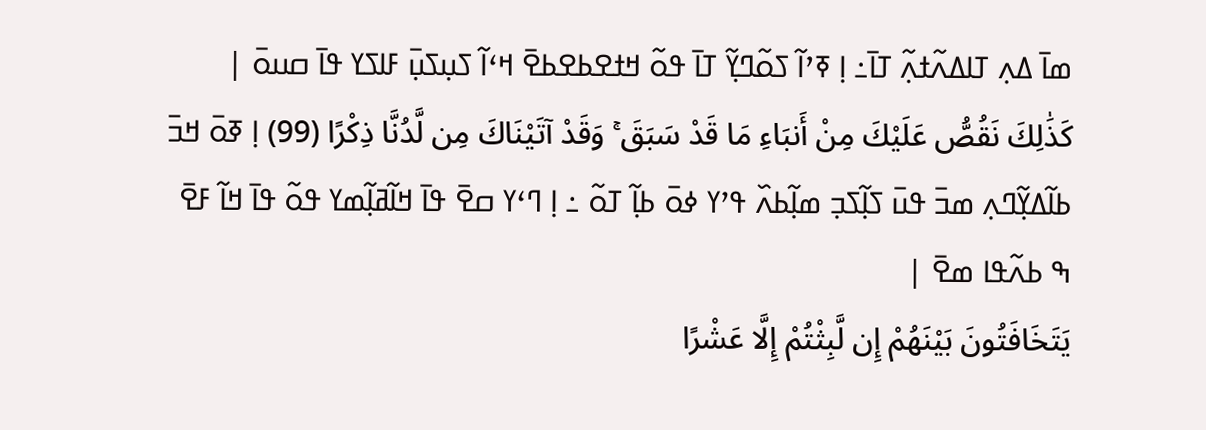ߘߊ߫ ߡߍ߲ ߠߊߡߍ߬ߙߍ߲߬ ߠߊ߫߸ ߊ߲ ߧߴߊ߬ ߖߋ߬ߣߌ߲߬ ߠߊ߫ ߟߋ߬ ߞߙߐߕߐߕߐ߫ ߞߵߊ߬ ߖߎ߲ߖߎ߲߫ ߓߊߖߌ ߟߊ߫ ߛߎߋ߫ |
كَذَٰلِكَ نَقُصُّ عَلَيْكَ مِنْ أَنبَاءِ مَا قَدْ سَبَقَ ۚ وَقَدْ آتَيْنَاكَ مِن لَّدُنَّا ذِكْرًا (99) ߊ߲ ߧߋ߫ ߞߏ߫ ߕߊ߬ߡߌ߲߬ߣߍ߲ ߘߏ߫ ߟߎ߫ ߖߊ߲߬ߖߏ߲ ߘߊ߲߬ߕߍ߰ ߟߴߌ ߦߋ߫ ߕߊ߲߬ ߠߋ߬ ߸ ߊ߲ ߣߵߌ ߛߐ߫ ߟߊ߫ ߞߊ߬ߥߊ߲߬ߘߌ ߟߋ߬ ߟߊ߫ ߞߊ߬ ߓߐ߫ ߒ ߕߍ߬ߟߊ ߘߐ߫ |
يَتَخَافَتُونَ بَيْنَهُمْ إِن لَّبِثْتُمْ إِلَّا عَشْرًا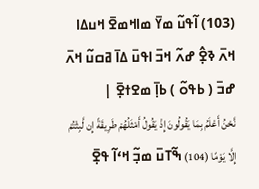(103) ߊ߬ߟߎ߬ ߘߌ߫ ߘߊߞߘߐ߫ ߞߎߡߊ ߞߍ߫ ߢߐ߲߮ ߝߍ߬ ߞߏ߫ ߊߟߎ߫ ߡߊ߫ ߥߛߎ߬ ߞߍ߫ ߝߏ߫ ( ߕߟߋ߬ ) ߕߊ߲߫ ߘߐߙߐ߲߫ |
نَّحْنُ أَعْلَمُ بِمَا يَقُولُونَ إِذْ يَقُولُ أَمْثَلُهُمْ طَرِيقَةً إِن لَّبِثْتُمْ إِلَّا يَوْمًا (104) ߒ߬ߠߎ߫ ߘߏ߲߬ ߞߵߊ߬ ߟߐ߲߫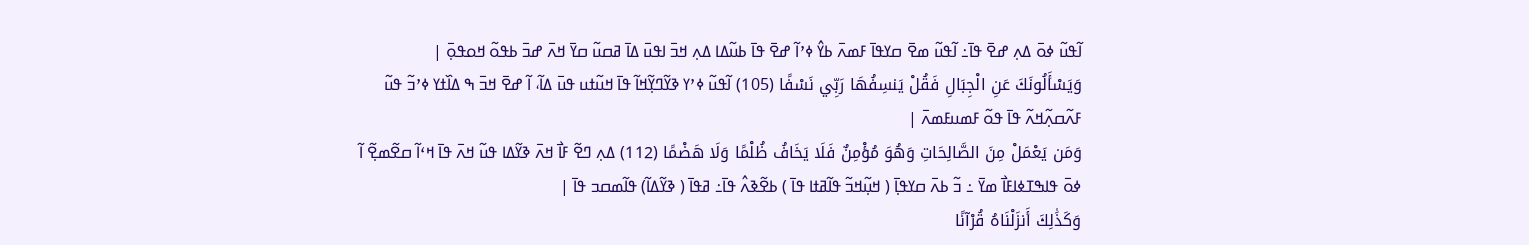ߊ߬ߟߎ߬ ߦߋ߫ ߡߍ߲ ߝߐ߫ ߟߊ߫߸ ߊ߬ߟߎ߬ ߘߐ߫ ߛߌߟߊ߫ ߓߘߍ߫ ߕߌ߮ ߦߴߊ߬ ߝߐ߫ ߟߊ߫ ߕߎ߬ߡߊ ߡߍ߲ ߞߏ߫ ߊߟߎ߫ ߡߊ߫ ߥߛߎ߬ ߛߌ߫ ߞߍ߫ ߝߏ߫ ߕߟߋ߬ ߞߋߟߋ߲߫ |
وَيَسْأَلُونَكَ عَنِ الْجِبَالِ فَقُلْ يَنسِفُهَا رَبِّي نَسْفًا (105) ߊ߬ߟߎ߬ ߦߴߌ ߢߌ߬ߣߌ߲߬ߞߊ߬ ߟߊ߫ ߞߎ߬ߙߎ ߟߎ߫ ߡߊ߬، ߊ߬ ߝߐ߫ ߞߏ߫ ߒ ߡߊ߰ߙߌ ߦߴߏ߬ ߟߎ߬ ߓߍ߬ߛߍ߲߬ߞߍ߬ ߟߊ߫ ߟߋ߬ ߓߘߎߓߘߍ߫ |
وَمَن يَعْمَلْ مِنَ الصَّالِحَاتِ وَهُوَ مُؤْمِنٌ فَلَا يَخَافُ ظُلْمًا وَلَا هَضْمًا (112) ߡߍ߲ ߣߐ߬ ߓߊ߯ ߞߍ߫ ߢߌ߬ߡߊ ߟߎ߬ ߞߍ߫ ߟߊ߫ ߞߵߊ߬ ߛߐ߬ߘߐ߲߬ ߊ߬ ߦߋ߫ ߟߊߒߠߦߊߓߊ߯ ߘߌ߫ ߸ ߏ߬ ߕߍ߫ ߛߌߟߊ߲߫ ( ߞߎ߲߬ߞߏ߬ ߟߊ߬ߥߙߊ ߟߊ߫ ) ߕߐ߬ߢߍ߮ ߟߊ߫߸ ߥߟߊ߫ ( ߢߌ߬ߡߊ߬) ߟߊ߬ߘߛߏ ߟߊ߫ |
وَكَذَٰلِكَ أَنزَلْنَاهُ قُرْآنًا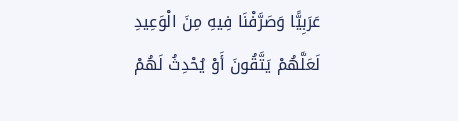عَرَبِيًّا وَصَرَّفْنَا فِيهِ مِنَ الْوَعِيدِ لَعَلَّهُمْ يَتَّقُونَ أَوْ يُحْدِثُ لَهُمْ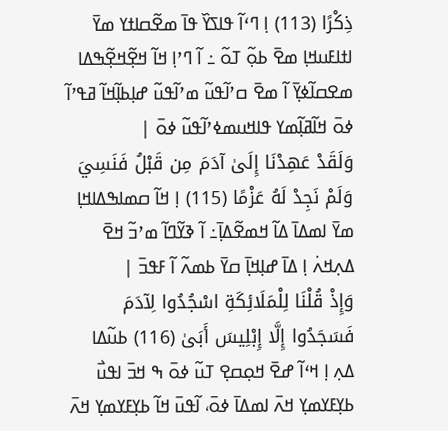ذِكْرًا (113) ߊ߲ ߣߵߊ߬ ߟߊߖߌ߰ ߟߊ߫ ߘߐ߬ߛߊߙߌ ߘߌ߫ ߊߙߊߓߎߞߊ߲ ߘߐ߫ ߕߋ߲߬ ߠߋ߬ ߸ ߊ߬ ߣߴߊ߲ ߞߊ߬ ߞߐ߲߬ߞߐ߲߬ߒߡߊ ߘߐߛߊ߬ߦߌ߲߫ ߊ߬ ߘߐ߫ ߛߴߊ߬ߟߎ߬ ߘߴߊ߬ߟߎ߬ ߝߊ߲ߕߊ߲߬ߞߊ߬ ߥߟߴߊ߬ ߦߋ߫ ߞߊ߬ߥߊ߲߬ߘߌ ߟߊߞߎߘߦߴߊ߬ߟߎ߬ ߦߋ߫ |
وَلَقَدْ عَهِدْنَا إِلَىٰ آدَمَ مِن قَبْلُ فَنَسِيَ وَلَمْ نَجِدْ لَهُ عَزْمًا (115) ߊ߲ ߞߊ߬ ߛߘߊߒߡߊߞߊ߲ ߘߌ߫ ߊߘߡߊ߫ ߡߊ߬ ߞߘߐ߬ߡߊ߲߫߸ ߊ߬ ߢߌ߬ߣߊ߬ ߘߴߏ߬ ߞߐ߫ ߡߍ߲ߞߍ߭ ߊ߲ ߡߊ߫ ߝߊ߲ߞߊ߲߫ ߛߌ߫ ߕߘߍ߬ ߊ߬ ߓߟߏ߫ |
وَإِذْ قُلْنَا لِلْمَلَائِكَةِ اسْجُدُوا لِآدَمَ فَسَجَدُوا إِلَّا إِبْلِيسَ أَبَىٰ (116) ߕߎ߬ߡߊ ߡߍ߲ ߊ߲ ߞߵߊ߬ ߝߐ߫ ߞߋ߲ߛߐ߲ ߠߎ߬ ߦߋ߫ ߒ ߞߏ߫ ߊߟߎ߯ ߕߌ߲ߓߌߘߌ߲ ߞߍ߫ ߊߘߡߊ߫ ߦߋ߫، ߊ߬ߟߎ߫ ߞߊ߬ ߕߌ߲ߓߌߘߌ߲ ߞߍ߫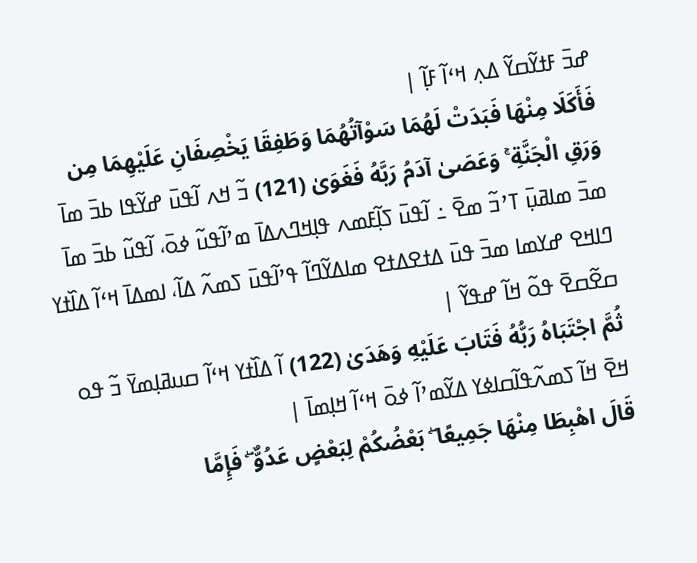ߝߏ߫ ߓߙߌ߬ߛߌ߬ ߡߍ߲ ߞߵߊ߬ ߓߊ߲߬ |
فَأَكَلَا مِنْهَا فَبَدَتْ لَهُمَا سَوْآتُهُمَا وَطَفِقَا يَخْصِفَانِ عَلَيْهِمَا مِن وَرَقِ الْجَنَّةِ ۚ وَعَصَىٰ آدَمُ رَبَّهُ فَغَوَىٰ (121) ߏ߬ ߞߍ ߊ߬ߟߎ߫ ߝߌ߬ߟߊ ߕߏ߫ ߘߊ߫ ߘߏ߫ ߘߊߥߎ߲߫ ߠߴߏ߬ ߘߐ߫ ߸ ߊ߬ߟߎ߫ ߖߊ߲߬ߓߘߍ ߟߊ߲ߞߣߍߡߊ߫ ߘߴߊ߬ߟߎ߬ ߦߋ߫، ߊ߬ߟߎ߬ ߕߏ߫ ߘߊ߫ ߣߊߞߐ ߝߌߘߊ ߘߏ߫ ߟߎ߫ ߡߙߐߡߙߐ ߘߊߡߌ߬ߣߊ߬ ߟߴߊ߬ߟߎ߫ ߖߘߍ߬ ߡߊ߬، ߊߘߡߊ߫ ߞߵߊ߬ ߡߊ߰ߙߌ ߛߐ߬ߛߐ߫ ߟߋ߬ ߞߊ߬ ߝߟߌ߬ |
ثُمَّ اجْتَبَاهُ رَبُّهُ فَتَابَ عَلَيْهِ وَهَدَىٰ (122) ߊ߬ ߡߊ߰ߙߌ ߞߵߊ߬ ߛߎߥߊ߲ߘߌ߫ ߏ߬ ߟߋ ߞߐ߫ ߞߊ߬ ߖߘߍ߬ߟߊ߬ߛߊߦߌ ߡߌ߬ߘߴߊ߬ ߦߋ߫ ߞߵߊ߬ ߞߊ߲ߘߊ߫ |
قَالَ اهْبِطَا مِنْهَا جَمِيعًا ۖ بَعْضُكُمْ لِبَعْضٍ عَدُوٌّ ۖ فَإِمَّا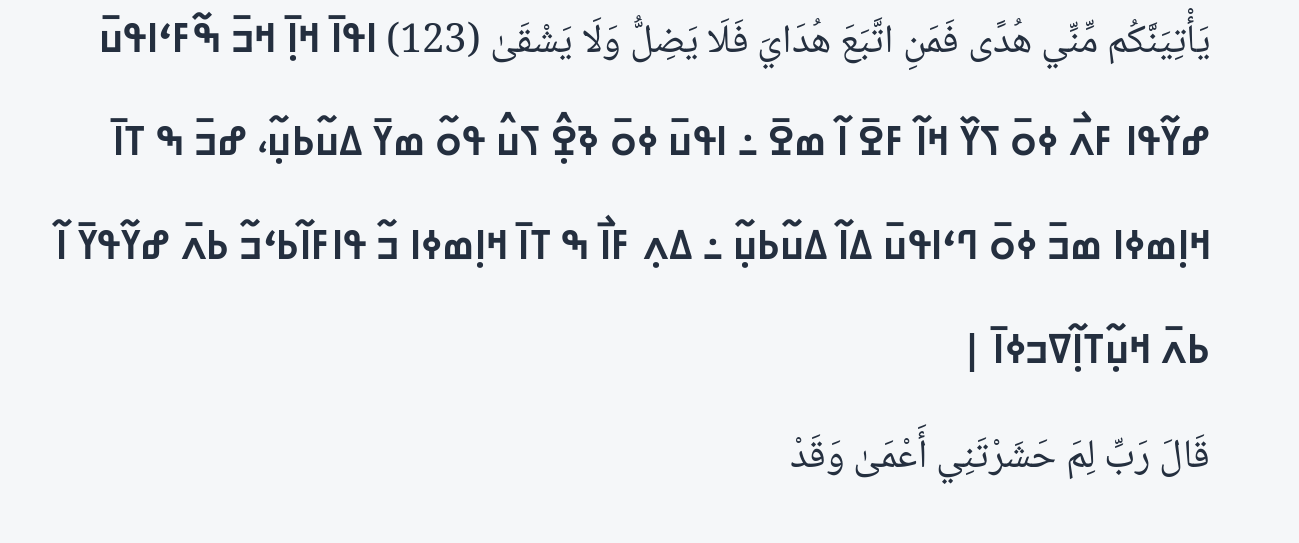يَأْتِيَنَّكُم مِّنِّي هُدًى فَمَنِ اتَّبَعَ هُدَايَ فَلَا يَضِلُّ وَلَا يَشْقَىٰ (123) ߊߟߊ߫ ߞߊ߲߫ ߞߏ߫ ߒ߬ߓߵߊߟߎ߫ ߝߌ߬ߟߊ ߓߍ߯ ߦߋ߫ ߖߌ߰ ߞߊ߬ ߓߐ߫ ߊ߬ ߘߐ߫ ߸ ߊߟߎ߫ ߦߋ߫ ߢߐ߲߮ ߖߎ߮ ߟߋ߬ ߘߌ߫ ߡߎ߬ߕߎ߲߬، ߝߏ߫ ߒ ߠߊ߫ ߞߊ߲ߘߦߊ ߘߏ߫ ߦߋ߫ ߣߵߊߟߎ߫ ߡߊ߬ ߡߎ߬ߕߎ߲߬ ߸ ߡߍ߲ ߓߊ߯ ߒ ߠߊ߫ ߞߊ߲ߘߦߊ ߏ߬ ߟߊߓߊ߬ߕߵߏ߬ ߕߍ߫ ߝߌ߬ߟߌ߫ ߊ߬ ߕߍ߫ ߞߎ߲߬ߠߊ߲߬ߜߏߦߊ߫ |
قَالَ رَبِّ لِمَ حَشَرْتَنِي أَعْمَىٰ وَقَدْ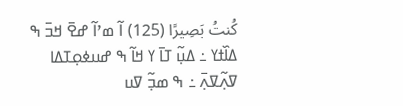كُنتُ بَصِيرًا (125) ߊ߬ ߘߴߊ߬ ߝߐ߫ ߞߏ߫ ߒ ߡߊ߰ߙߌ ߸ ߡߎ߲߬ ߠߊ߫ ߌ ߞߊ߬ ߒ ߝߎߦߋ߲ߠߡߊ ߜߍ߲߬ߜߍ߲߫ ߸ ߒ ߘߏ߲߬ ߜߎ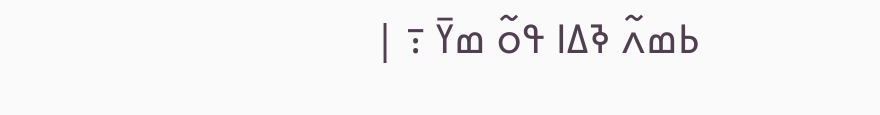ߕߘߍ߬ ߢߡߊ ߟߋ߬ ߘߌ߫ ߹ |